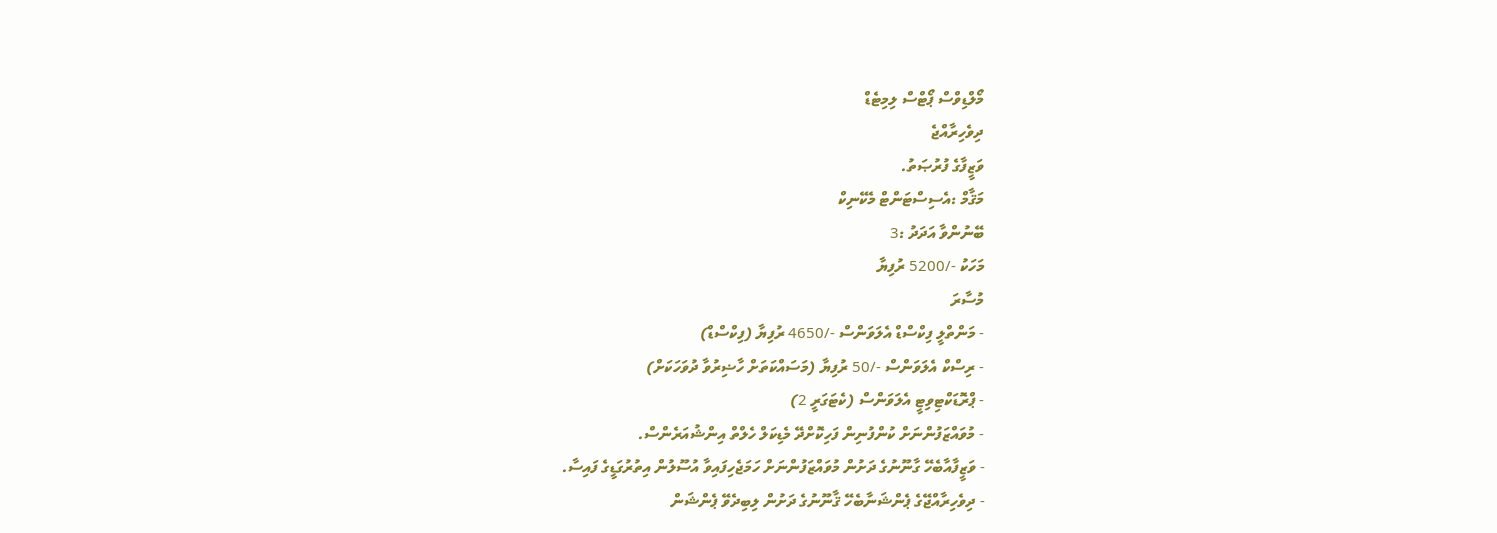މޯލްޑިވްސް ޕޯޓްސް ލިމިޓެޑް
ދިވެހިރާއްޖެ
ވަޒީފާގެ ފުރުޞަތު.
މަޤާމް :އެސިސްޓަންޓް މެކޭނިކް
ބޭނުންވާ އަދަދު :3
މަހަކު -/5200 ރުފިޔާ
މުސާރަ
- މަންތްލީ ފިކްސްޑް އެލަވަންސް -/4650 ރުފިޔާ (ފިކްސްޑް)
- ރިސްކް އެލަވަންސް -/50 ރުފިޔާ (މަސައްކަތަށް ހާޟިރުވާ ދުވަހަކަށް)
- ޕްރޮޑަކްޓިވިޓީ އެލަވަންސް (ކެޓަގަރީ 2)
- މުވައްޒަފުންނަށް ކުންފުނިން ފަހިކޮށްދޭ މެޑިކަލް ހެލްތް އިންޝުއަރެންސް.
- ވަޒީފާއާބެހޭ ގާނޫނުގެ ދަށުން މުވައްޒަފުންނަށް ހަމަޖެހިފައިވާ އުސޫލުން އިތުރުގަޑީގެ ފައިސާ.
- ދިވެހިރާއްޖޭގެ ޕެންޝަނާބެހޭ ޤާނޫނުގެ ދަށުން ލިބިދެވޭ ޕެންޝަން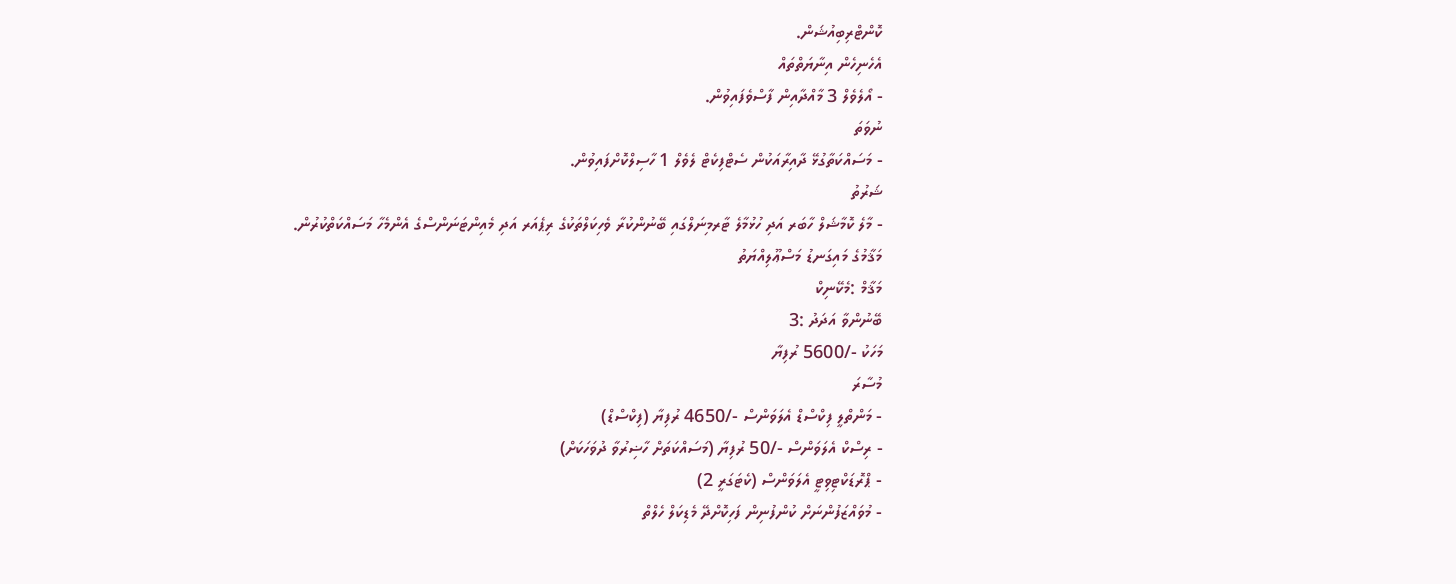ކޮންޓްރިބިއުޝަން.
އެހެނިހެން އިނާޔަތްތައް
- އޯލެވެލް 3 މާއްދާއިން ފާސްވެފައިވުން.
ނުވަތަ
- މަސައްކަތާގުޅޭ ދާއިރާއަކުން ސެޓްފިކެޓް ލެވެލް 1 ހާސިލްކޮށްފައިވުން.
ޝަރުތު
- މާލެ ކޮމާޝަލް ހާބަރ އަދި ހުޅުމާލެ ޓާރމިނަލްގައި ބޭނުންކުރާ ވެހިކަލްތަކުގެ ރިޕެއަރ އަދި މެއިންޓަނަންސްގެ އެންމެހާ މަސައްކަތްކުރުން.
މަޤާމުގެ މައިގަނޑު މަސްޢޫލިއްޔަތު
މަޤާމް :މެކޭނިކް
ބޭނުންވާ އަދަދު :3
މަހަކު -/5600 ރުފިޔާ
މުސާރަ
- މަންތްލީ ފިކްސްޑް އެލަވަންސް -/4650 ރުފިޔާ (ފިކްސްޑް)
- ރިސްކް އެލަވަންސް -/50 ރުފިޔާ (މަސައްކަތަށް ހާޟިރުވާ ދުވަހަކަށް)
- ޕްރޮޑަކްޓިވިޓީ އެލަވަންސް (ކެޓަގަރީ 2)
- މުވައްޒަފުންނަށް ކުންފުނިން ފަހިކޮށްދޭ މެޑިކަލް ހެލްތް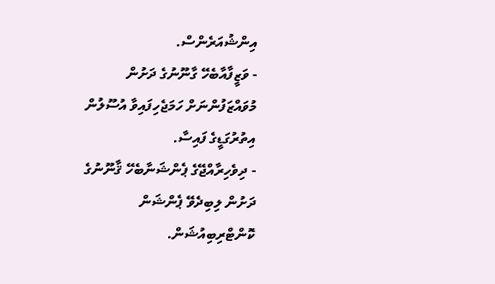އިންޝުއަރެންސް.
- ވަޒީފާއާބެހޭ ގާނޫނުގެ ދަށުން މުވައްޒަފުންނަށް ހަމަޖެހިފައިވާ އުސޫލުން އިތުރުގަޑީގެ ފައިސާ.
- ދިވެހިރާއްޖޭގެ ޕެންޝަނާބެހޭ ޤާނޫނުގެ ދަށުން ލިބިދެވޭ ޕެންޝަން ކޮންޓްރިބިއުޝަން.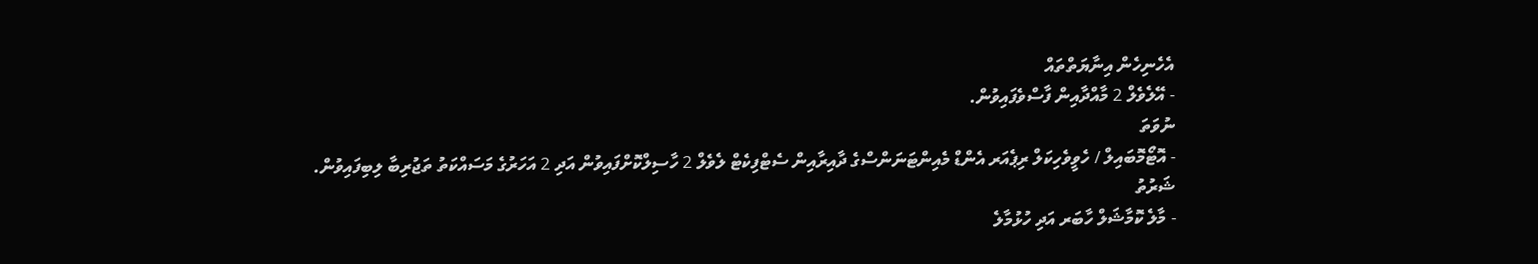އެހެނިހެން އިނާޔަތްތައް
- އޭލެވެލް 2 މާއްދާއިން ފާސްވެފައިވުން.
ނުވަތަ
- އޮޓޯމޮބައިލް / ހެވީވެހިކަލް ރިޕެއަރ އެންޑް މެއިންޓަނަންސްގެ ދާއިރާއިން ސެޓްފިކެޓް ލެވެލް 2 ހާސިލްކޮށްފައިވުން އަދި 2 އަހަރުގެ މަސައްކަތު ތަޖުރިބާ ލިބިފައިވުން.
ޝަރުތު
- މާލެ ކޮމާޝަލް ހާބަރ އަދި ހުޅުމާލެ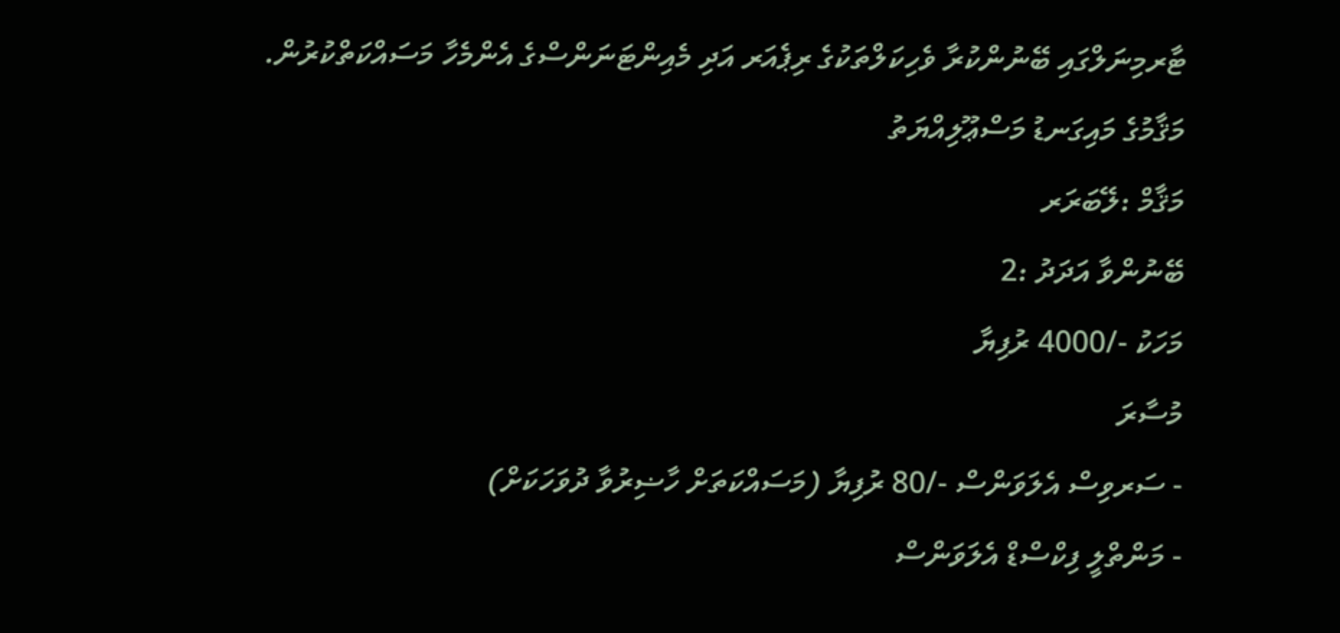ޓާރމިނަލްގައި ބޭނުންކުރާ ވެހިކަލްތަކުގެ ރިޕެއަރ އަދި މެއިންޓަނަންސްގެ އެންމެހާ މަސައްކަތްކުރުން.
މަޤާމުގެ މައިގަނޑު މަސްޢޫލިއްޔަތު
މަޤާމް :ލޭބަރަރ
ބޭނުންވާ އަދަދު :2
މަހަކު -/4000 ރުފިޔާ
މުސާރަ
- ސަރވިސް އެލަވަންސް -/80 ރުފިޔާ (މަސައްކަތަށް ހާޟިރުވާ ދުވަހަކަށް)
- މަންތްލީ ފިކްސްޑް އެލަވަންސް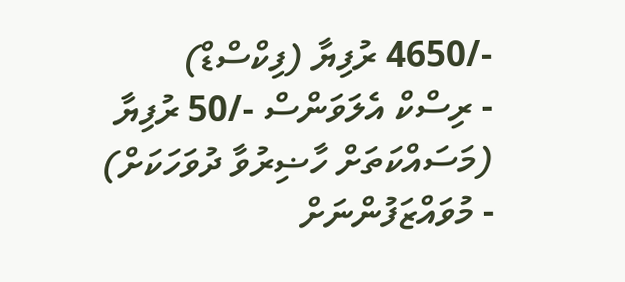-/4650 ރުފިޔާ (ފިކްސްޑް)
- ރިސްކް އެލަވަންސް -/50 ރުފިޔާ (މަސައްކަތަށް ހާޟިރުވާ ދުވަހަކަށް)
- މުވައްޒަފުންނަށް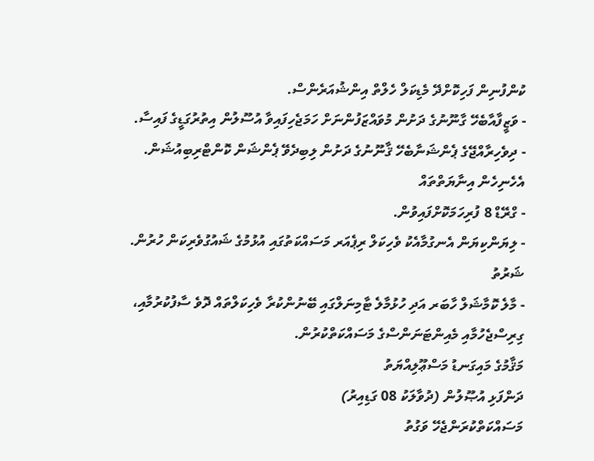ކުންފުނިން ފަހިކޮށްދޭ މެޑިކަލް ހެލްތް އިންޝުއަރެންސް.
- ވަޒީފާއާބެހޭ ގާނޫނުގެ ދަށުން މުވައްޒަފުންނަށް ހަމަޖެހިފައިވާ އުސޫލުން އިތުރުގަޑީގެ ފައިސާ.
- ދިވެހިރާއްޖޭގެ ޕެންޝަނާބެހޭ ޤާނޫނުގެ ދަށުން ލިބިދެވޭ ޕެންޝަން ކޮންޓްރިބިއުޝަން.
އެހެނިހެން އިނާޔަތްތައް
- ގްރޭޑް 8 ފުރިހަމަކޮށްފައިވުން.
- ލިޔަންކިޔަން އެނގުމާއެކު ވެހިކަލް ރިޕެއަރ މަސައްކަތުގައި އުޅުމުގެ ޝައުގުވެރިކަން ހުރުން.
ޝަރުތު
- މާލެ ކޮމާޝަލް ހާބަރ އަދި ހުޅުމާލެ ޓާމިނަލްގައި ބޭނުންކުރާ ވެހިކަލްތައް ދޮވެ ސާފުކުރުމާއި، ގިރިސްޖެހުމާއި މެއިންޓަނަންސްގެ މަސައްކަތްކުރުން.
މަޤާމުގެ މައިގަނޑު މަސްޢޫލިއްޔަތު
ދަންފަޅި އުޞޫލުން (ދުވާލަކު 08 ގަޑިއިރު)
މަސައްކަތްކުރަންޖެހޭ ވަގުތު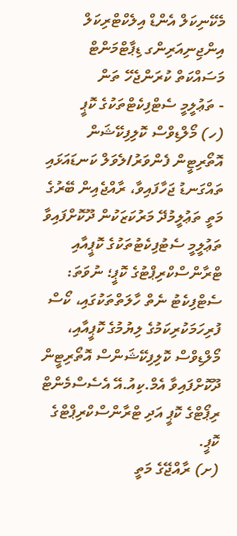މެކޭނިކަލް އެންޑް އިލެކްޓްރިކަލް އިންޖިނިއަރިންގ ޑިޕާޓްމަންޓް
މަސައްކަތް ކުރަންޖެހޭ ތަން
- ތަޢުލީމީ ސެޓްފިކެޓްތަކުގެ ކޮޕީ
(ހ) މޯލްޑިވްސް ކޮލިފިކޭޝަން އޮތޯރިޓީން ފެންވަރު/ލެވަލް ކަނޑައަޅައި ތައްގަނޑު ޖަހާފައިވާ، ރާއްޖެއިން ބޭރުގެ މަތީ ތަޢުލީމުދޭ މަރުކަޒަކުން ދޫކޮށްފައިވާ ތަޢުލީމީ ސެޓުފިކެޓުތަކުގެ ކޮޕީއާއި ޓްރާންސްކްރިޕްޓުގެ ކޮޕީ؛ ނުވަތަ: ސެޓްފިކެޓު ނެތް ހާލަތްތަކުގައި، ކޯސް ފުރިހަމަކުރިކަމުގެ ލިޔުމުގެ ކޮޕީއާއި، މޯލްޑިވްސް ކޮލިފިކޭޝަންސް އޮތޯރިޓީން ދޫކޮށްފައިވާ އެމް.ކިއު.އޭ އެސެސްމެންޓް ރިޕޯޓްގެ ކޮޕީ އަދި ޓްރާންސްކްރިޕްޓްގެ ކޮޕީ.
(ށ) ރާއްޖޭގެ މަތީ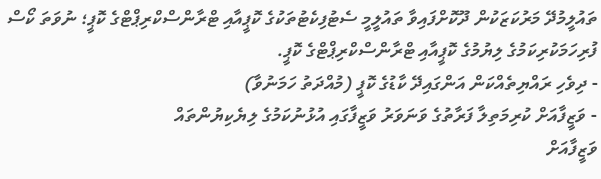ތައުލީމުދޭ މަރުކަޒަކުން ދޫކޮށްފައިވާ ތައުލީމީ ސެޓުފިކެޓުތަކުގެ ކޮޕީއާއި ޓްރާންސްކްރިޕްޓްގެ ކޮޕީ؛ ނުވަތަ ކޯސް ފުރިހަމަކުރިކަމުގެ ލިޔުމުގެ ކޮޕީއާއި ޓްރާންސްކްރިޕްޓްގެ ކޮޕީ.
- ދިވެހި ރައްޔިތެއްކަން އަންގައިދޭ ކާޑުގެ ކޮޕީ (މުއްދަތު ހަމަނުވާ)
- ވަޒީފާއަށް ކުރިމަތިލާ ފަރާތުގެ ވަނަވަރު ވަޒީފާގައި އުޅުނުކަމުގެ ލިޔެކިޔުންތައް
ވަޒީފާއަށް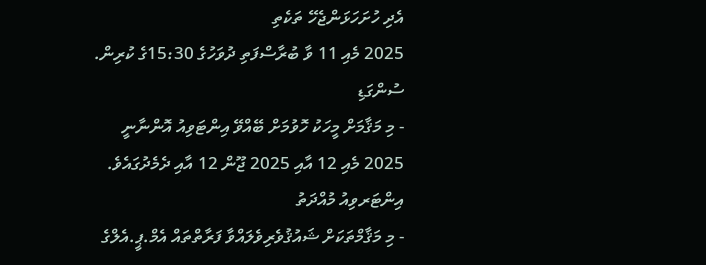އެދި ހުށަހަޅަންޖެހޭ ތަކެތި
2025 މެއި 11 ވާ ބުރާސްފަތި ދުވަހުގެ 15:30ގެ ކުރިން.
ސުންގަޑި
- މި މަޤާމަށް މީހަކު ހޮވުމަށް ބޭއްވޭ އިންޓަވިއު އޮންނާނީ 2025 މެއި 12 އާއި 2025 ޖޫން 12 އާއި ދެމެދުގައެވެ.
އިންޓަރވިއު މުއްދަތު
- މި މަޤާމްތަކަށް ޝައުޤުވެރިވެލައްވާ ފަރާތްތައް އެމް.ޕީ.އެލްގެ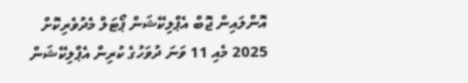އޮންލައިން ޖޮބް އެޕްލިކޭޝަން ޕޯޓަލް މެދުވެރިކޮށް 2025 މެއި 11 ވަނަ ދުވަހުގެ ކުރިން އެޕްލިކޭޝަން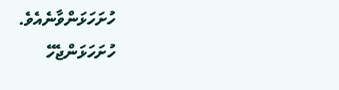ހުށަހަޅަންވާނެއެވެ.
ހުށަހަޅަންޖެހޭ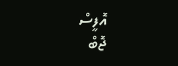އޮފީސް
ޖޮބް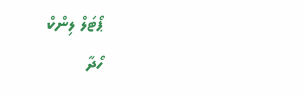ޕޯޓަލް ލިންކް
ހޯދާ